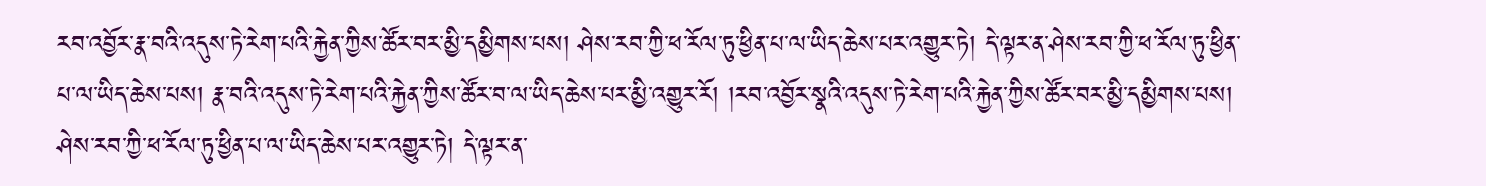རབ་འབྱོར་རྣ་བའི་འདུས་ཏེ་རེག་པའི་རྐྱེན་ཀྱིས་ཚོར་བར་མྱི་དམྱིགས་པས། ཤེས་རབ་ཀྱི་ཕ་རོལ་ཏུ་ཕྱིན་པ་ལ་ཡིད་ཆེས་པར་འགྱུར་ཏེ། དེ་ལྟར་ན་ཤེས་རབ་ཀྱི་ཕ་རོལ་ཏུ་ཕྱིན་པ་ལ་ཡིད་ཆེས་པས། རྣ་བའི་འདུས་ཏེ་རེག་པའི་རྐྱེན་ཀྱིས་ཚོར་བ་ལ་ཡིད་ཆེས་པར་མྱི་འགྱུར་རོ། །རབ་འབྱོར་སྣའི་འདུས་ཏེ་རེག་པའི་རྐྱེན་ཀྱིས་ཚོར་བར་མྱི་དམྱིགས་པས། ཤེས་རབ་ཀྱི་ཕ་རོལ་ཏུ་ཕྱིན་པ་ལ་ཡིད་ཆེས་པར་འགྱུར་ཏེ། དེ་ལྟར་ན་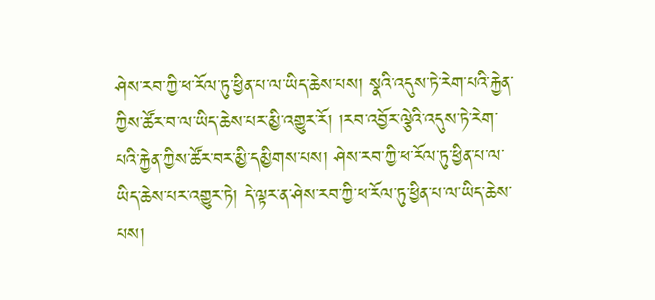ཤེས་རབ་ཀྱི་ཕ་རོལ་ཏུ་ཕྱིན་པ་ལ་ཡིད་ཆེས་པས། སྣའི་འདུས་ཏེ་རེག་པའི་རྐྱེན་ཀྱིས་ཚོར་བ་ལ་ཡིད་ཆེས་པར་མྱི་འགྱུར་རོ། །རབ་འབྱོར་ལྕེའི་འདུས་ཏེ་རེག་པའི་རྐྱེན་ཀྱིས་ཚོར་བར་མྱི་དམྱིགས་པས། ཤེས་རབ་ཀྱི་ཕ་རོལ་ཏུ་ཕྱིན་པ་ལ་ཡིད་ཆེས་པར་འགྱུར་ཏེ། དེ་ལྟར་ན་ཤེས་རབ་ཀྱི་ཕ་རོལ་ཏུ་ཕྱིན་པ་ལ་ཡིད་ཆེས་པས།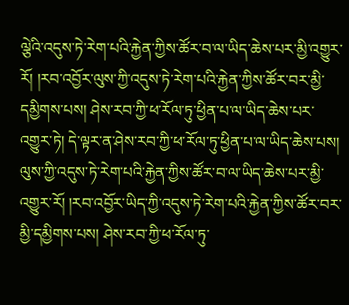ལྕེའི་འདུས་ཏེ་རེག་པའི་རྐྱེན་ཀྱིས་ཚོར་བ་ལ་ཡིད་ཆེས་པར་མྱི་འགྱུར་རོ། །རབ་འབྱོར་ལུས་ཀྱི་འདུས་ཏེ་རེག་པའི་རྐྱེན་ཀྱིས་ཚོར་བར་མྱི་དམྱིགས་པས། ཤེས་རབ་ཀྱི་ཕ་རོལ་ཏུ་ཕྱིན་པ་ལ་ཡིད་ཆེས་པར་འགྱུར་ཏེ། དེ་ལྟར་ན་ཤེས་རབ་ཀྱི་ཕ་རོལ་ཏུ་ཕྱིན་པ་ལ་ཡིད་ཆེས་པས། ལུས་ཀྱི་འདུས་ཏེ་རེག་པའི་རྐྱེན་ཀྱིས་ཚོར་བ་ལ་ཡིད་ཆེས་པར་མྱི་འགྱུར་རོ། །རབ་འབྱོར་ཡིད་ཀྱི་འདུས་ཏེ་རེག་པའི་རྐྱེན་ཀྱིས་ཚོར་བར་མྱི་དམྱིགས་པས། ཤེས་རབ་ཀྱི་ཕ་རོལ་ཏུ་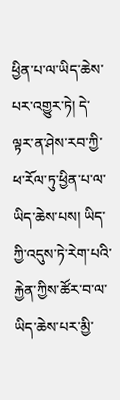ཕྱིན་པ་ལ་ཡིད་ཆེས་པར་འགྱུར་ཏེ། དེ་ལྟར་ན་ཤེས་རབ་ཀྱི་ཕ་རོལ་ཏུ་ཕྱིན་པ་ལ་ཡིད་ཆེས་པས། ཡིད་ཀྱི་འདུས་ཏེ་རེག་པའི་རྐྱེན་ཀྱིས་ཚོར་བ་ལ་ཡིད་ཆེས་པར་མྱི་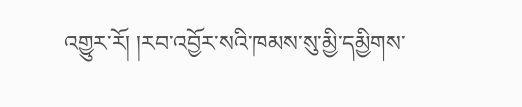འགྱུར་རོ། །རབ་འབྱོར་སའི་ཁམས་སུ་མྱི་དམྱིགས་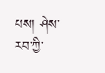པས། ཤེས་རབ་ཀྱི་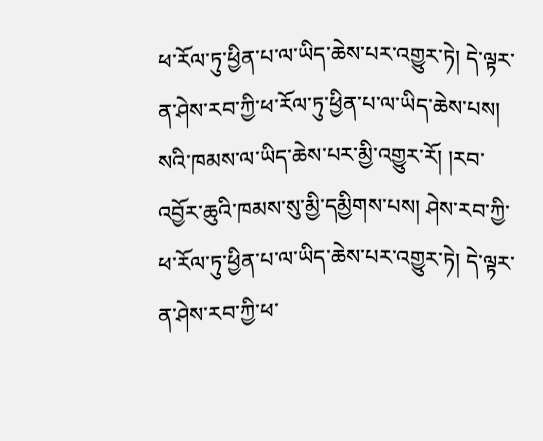ཕ་རོལ་ཏུ་ཕྱིན་པ་ལ་ཡིད་ཆེས་པར་འགྱུར་ཏེ། དེ་ལྟར་ན་ཤེས་རབ་ཀྱི་ཕ་རོལ་ཏུ་ཕྱིན་པ་ལ་ཡིད་ཆེས་པས། སའི་ཁམས་ལ་ཡིད་ཆེས་པར་མྱི་འགྱུར་རོ། །རབ་འབྱོར་ཆུའི་ཁམས་སུ་མྱི་དམྱིགས་པས། ཤེས་རབ་ཀྱི་ཕ་རོལ་ཏུ་ཕྱིན་པ་ལ་ཡིད་ཆེས་པར་འགྱུར་ཏེ། དེ་ལྟར་ན་ཤེས་རབ་ཀྱི་ཕ་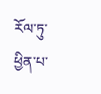རོལ་ཏུ་ཕྱིན་པ་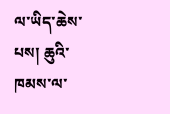ལ་ཡིད་ཆེས་པས། ཆུའི་ཁམས་ལ་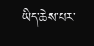ཡིད་ཆེས་པར་